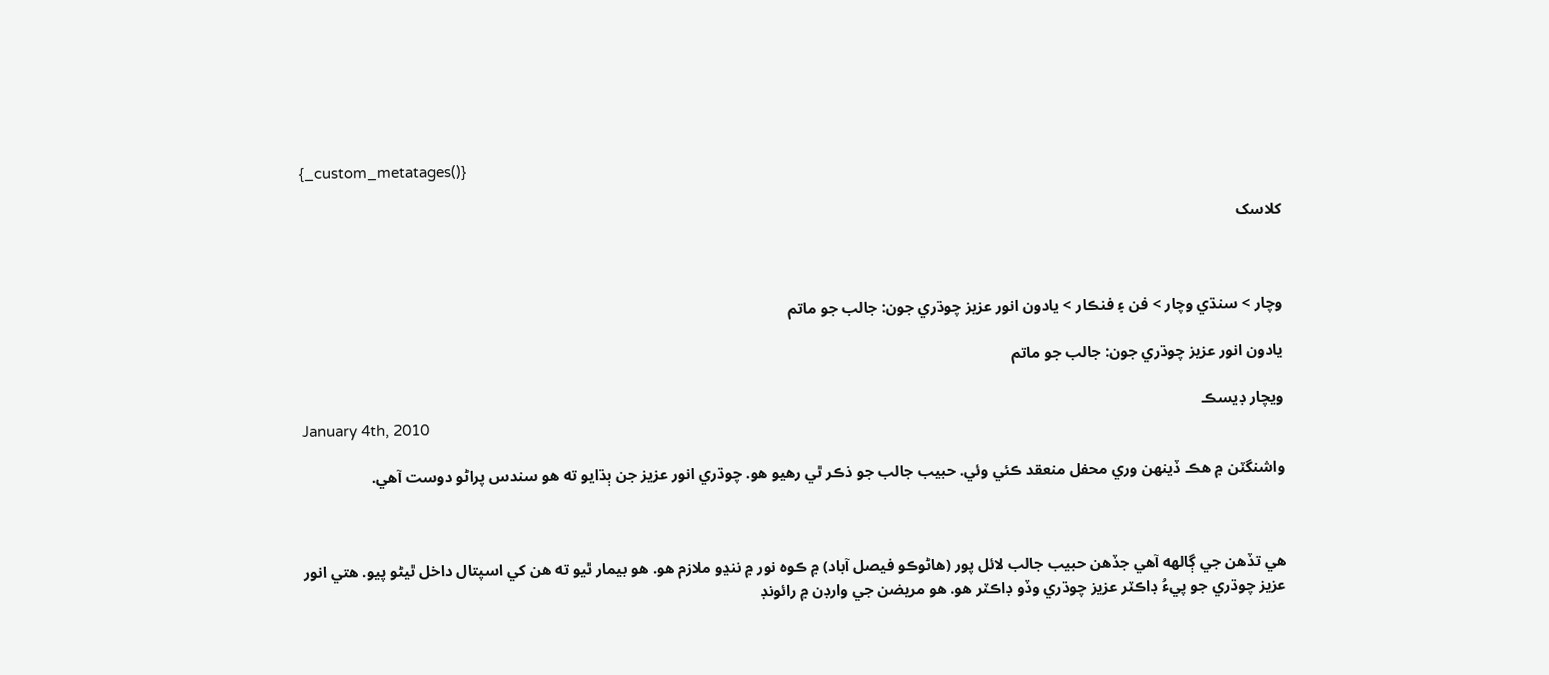{_custom_metatages()}

کلاسک



وچار > سنڌي وچار > فن ۽ فنڪار > يادون انور عزيز چوڌري جون: جالب جو ماتم

يادون انور عزيز چوڌري جون: جالب جو ماتم

ويچار ڊيسڪ
January 4th, 2010

واشنگٽن ۾ هڪ ڏينهن وري محفل منعقد ڪئي وئي. حبيب جالب جو ذڪر ٿي رهيو هو. چوڌري انور عزيز جن ٻڌايو ته هو سندس پراڻو دوست آهي.



هي تڏهن جي ڳالهه آهي جڏهن حبيب جالب لائل پور (هاڻوڪو فيصل آباد) ۾ ڪوه نور ۾ ننڍو ملازم هو. هو بيمار ٿيو ته هن کي اسپتال داخل ٿيڻو پيو. هتي انور عزيز چوڌري جو پيءُ ڊاڪٽر عزيز چوڌري وڏو ڊاڪٽر هو. هو مريضن جي وارڊن ۾ رائونڊ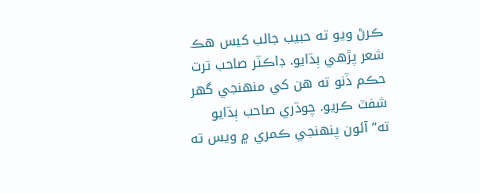ڪرڻ ويو ته حبيب جالب کيس هڪ شعر پڙهي ٻڌايو. ڊاڪٽر صاحب ترت حڪم ڏنو ته هن کي منهنجي گهر شفٽ ڪريو. چوڌري صاحب ٻڌايو ته”آئون پنهنجي ڪمري ۾ ويس ته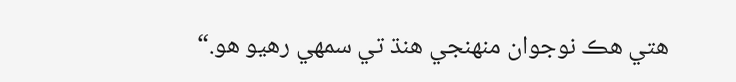هتي هڪ نوجوان منهنجي هنڌ تي سمهي رهيو هو.“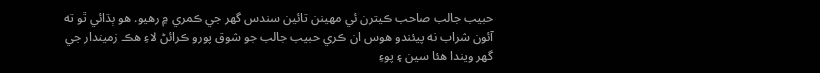حبيب جالب صاحب ڪيترن ئي مهينن تائين سندس گهر جي ڪمري ۾ رهيو. هو ٻڌائي ٿو ته آئون شراب نه پيئندو هوس ان ڪري حبيب جالب جو شوق پورو ڪرائڻ لاءِ هڪ زميندار جي گهر ويندا هئا سين ۽ پوءِ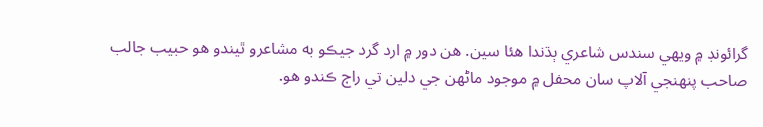گرائونڊ ۾ ويهي سندس شاعري ٻڌندا هئا سين. هن دور ۾ ارد گرد جيڪو به مشاعرو ٿيندو هو حبيب جالب صاحب پنهنجي آلاپ سان محفل ۾ موجود ماڻهن جي دلين تي راڄ ڪندو هو.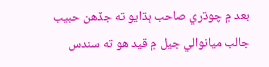بعد ۾ چوڌري صاحب ٻڌايو ته جڏهن حبيب جالب ميانوالي جيل ۾ قيد هو ته سندس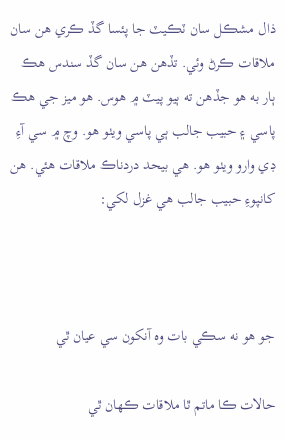ذال مشڪل سان ٽڪيٽ جا پئسا گڏ ڪري هن سان ملاقات ڪرڻ وئي. تڏهن هن سان گڏ سندس هڪ ٻار به هو جڏهن ته ٻيو پيٽ ۾ هوس. هو ميز جي هڪ پاسي ۽ حبيب جالب ٻي پاسي ويٺو هو. وچ ۾ سي آءِ ڊي وارو ويٺو هو. هي بيحد دردناڪ ملاقات هئي. هن کانپوءِ حبيب جالب هي غزل لکي:



جو هو نه سڪي بات وه آنکون سي عيان ٿي

حالات ڪا ماتم ٿا ملاقات ڪهان ٿي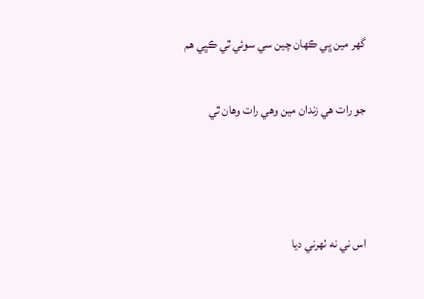گهر مين ڀي ڪهان چين سي سوئي ٿي ڪڀي هم

جو رات هي زندان مين وهي رات وهان ٿي



اس ني نه ٺهرني ديا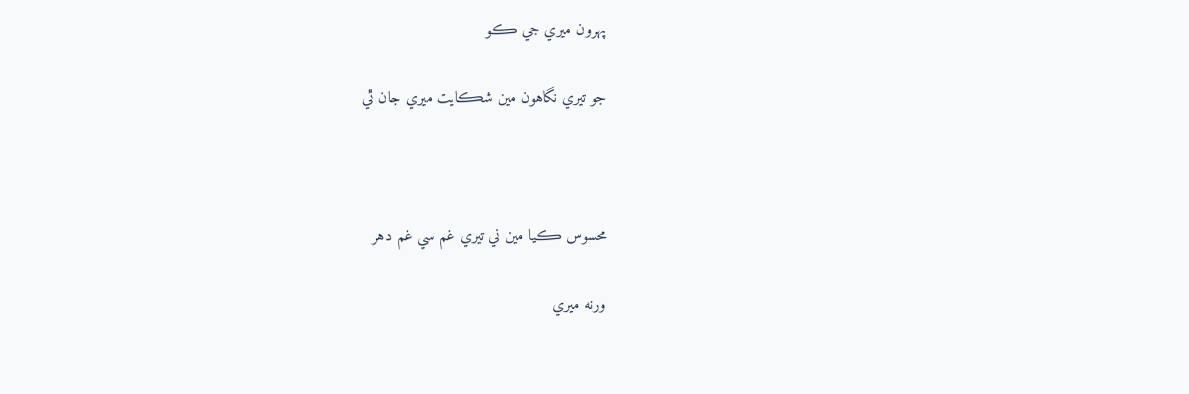پهرون ميري جي ڪو

جو تيري نگاهون مين شڪايت ميري جان ٿي



محسوس ڪيا مين ني تيري غم سي غم دهر

ورنه ميري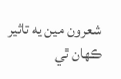شعرون مين يه تاثير ڪهان ٿي